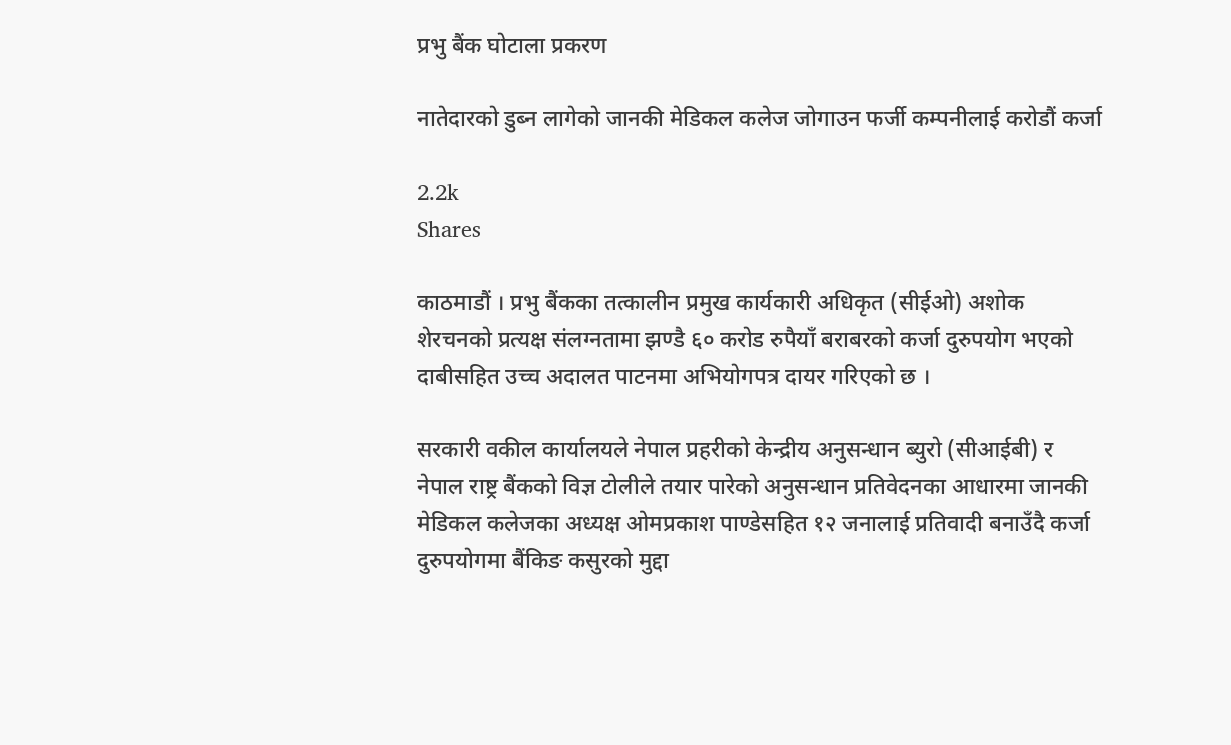प्रभु बैंक घोटाला प्रकरण

नातेदारको डुब्न लागेको जानकी मेडिकल कलेज जोगाउन फर्जी कम्पनीलाई करोडौं कर्जा

2.2k
Shares

काठमाडौं । प्रभु बैंकका तत्कालीन प्रमुख कार्यकारी अधिकृत (सीईओ) अशोक शेरचनको प्रत्यक्ष संलग्नतामा झण्डै ६० करोड रुपैयाँ बराबरको कर्जा दुरुपयोग भएको दाबीसहित उच्च अदालत पाटनमा अभियोगपत्र दायर गरिएको छ ।

सरकारी वकील कार्यालयले नेपाल प्रहरीको केन्द्रीय अनुसन्धान ब्युरो (सीआईबी) र नेपाल राष्ट्र बैंकको विज्ञ टोलीले तयार पारेको अनुसन्धान प्रतिवेदनका आधारमा जानकी मेडिकल कलेजका अध्यक्ष ओमप्रकाश पाण्डेसहित १२ जनालाई प्रतिवादी बनाउँदै कर्जा दुरुपयोगमा बैंकिङ कसुरको मुद्दा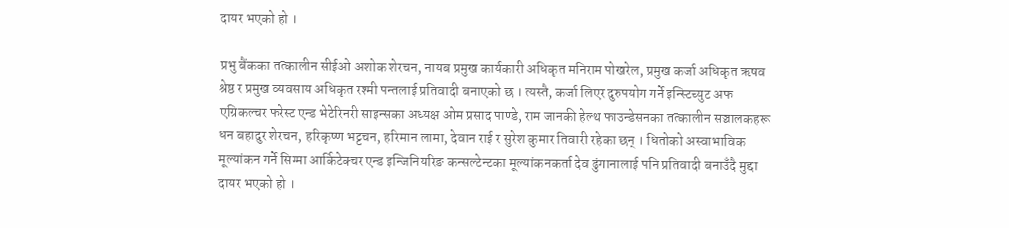दायर भएको हो ।

प्रभु बैंकका तत्कालीन सीईओ अशोक शेरचन, नायब प्रमुख कार्यकारी अधिकृत मनिराम पोखरेल, प्रमुख कर्जा अधिकृत ऋषव श्रेष्ठ र प्रमुख व्यवसाय अधिकृत रश्मी पन्तलाई प्रतिवादी बनाएको छ । त्यस्तै, कर्जा लिएर दुरुपयोग गर्ने इन्स्टिच्युट अफ एग्रिकल्चर फरेस्ट एन्ड भेटेरिनरी साइन्सका अध्यक्ष ओम प्रसाद पाण्डे, राम जानकी हेल्थ फाउन्डेसनका तत्कालीन सञ्चालकहरू धन बहादुर शेरचन, हरिकृष्ण भट्टचन, हरिमान लामा, देवान राई र सुरेश कुमार तिवारी रहेका छन् । धितोको अस्वाभाविक मूल्यांकन गर्ने सिग्मा आर्किटेक्चर एन्ड इन्जिनियरिङ कन्सल्टेन्टका मूल्यांकनकर्ता देव ढुंगानालाई पनि प्रतिवादी बनाउँदै मुद्दा दायर भएको हो ।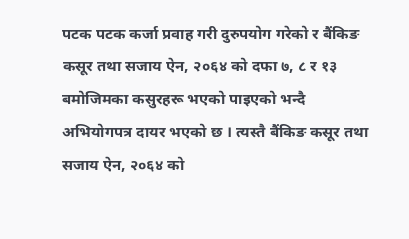पटक पटक कर्जा प्रवाह गरी दुरुपयोग गरेको र बैंकिङ कसूर तथा सजाय ऐन, २०६४ को दफा ७, ८ र १३ बमोजिमका कसुरहरू भएको पाइएको भन्दै अभियोगपत्र दायर भएको छ । त्यस्तै बैंकिङ कसूर तथा सजाय ऐन, २०६४ को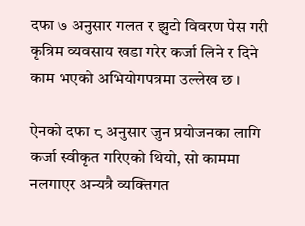दफा ७ अनुसार गलत र झुटो विवरण पेस गरी कृत्रिम व्यवसाय खडा गरेर कर्जा लिने र दिने काम भएको अभियोगपत्रमा उल्लेख छ ।

ऐनको दफा ८ अनुसार जुन प्रयोजनका लागि कर्जा स्वीकृत गरिएको थियो, सो काममा नलगाएर अन्यत्रै व्यक्तिगत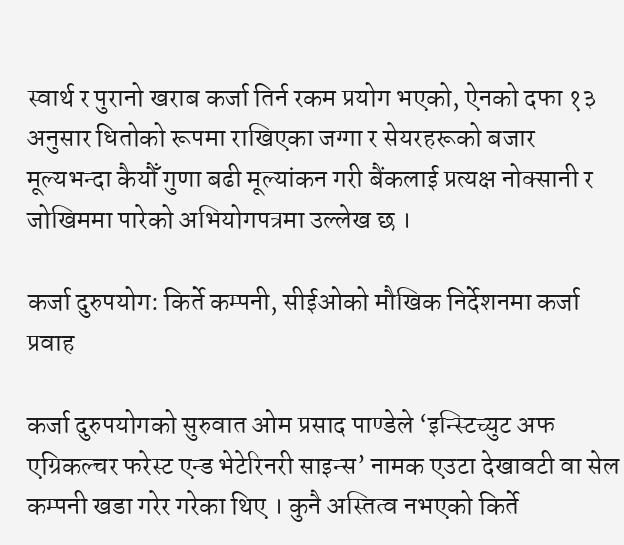स्वार्थ र पुरानो खराब कर्जा तिर्न रकम प्रयोग भएको, ऐनको दफा १३ अनुसार धितोको रूपमा राखिएका जग्गा र सेयरहरूको बजार मूल्यभन्दा कैयौँ गुणा बढी मूल्यांकन गरी बैंकलाई प्रत्यक्ष नोक्सानी र जोखिममा पारेको अभियोगपत्रमा उल्लेख छ ।

कर्जा दुरुपयोग: किर्ते कम्पनी, सीईओको मौखिक निर्देशनमा कर्जा प्रवाह

कर्जा दुरुपयोगको सुरुवात ओम प्रसाद पाण्डेले ‘इन्स्टिच्युट अफ एग्रिकल्चर फरेस्ट एन्ड भेटेरिनरी साइन्स’ नामक एउटा देखावटी वा सेल कम्पनी खडा गरेर गरेका थिए । कुनै अस्तित्व नभएको किर्ते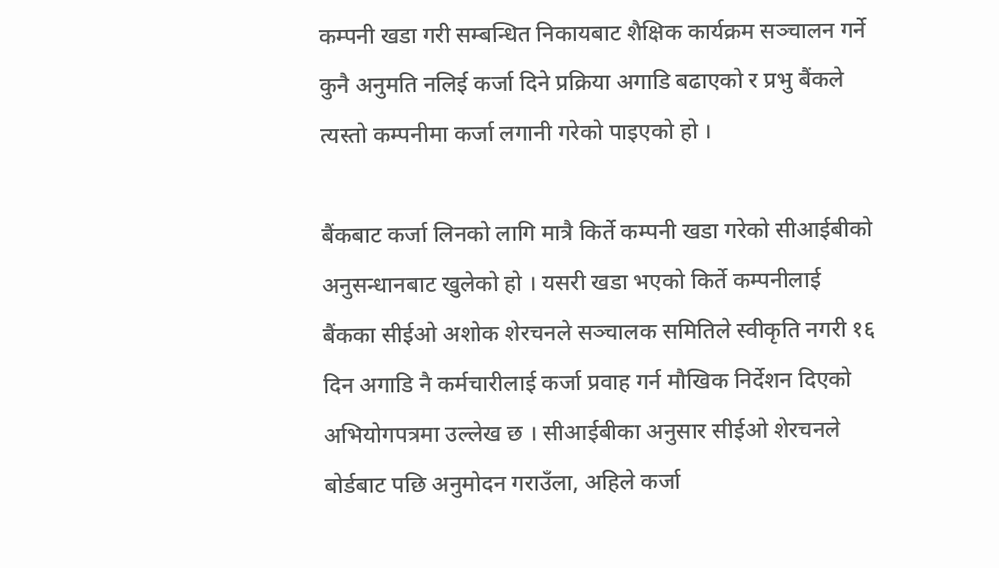कम्पनी खडा गरी सम्बन्धित निकायबाट शैक्षिक कार्यक्रम सञ्चालन गर्ने कुनै अनुमति नलिई कर्जा दिने प्रक्रिया अगाडि बढाएको र प्रभु बैंकले त्यस्तो कम्पनीमा कर्जा लगानी गरेको पाइएको हो ।

बैंकबाट कर्जा लिनको लागि मात्रै किर्ते कम्पनी खडा गरेको सीआईबीको अनुसन्धानबाट खुलेको हो । यसरी खडा भएको किर्ते कम्पनीलाई बैंकका सीईओ अशोक शेरचनले सञ्चालक समितिले स्वीकृति नगरी १६ दिन अगाडि नै कर्मचारीलाई कर्जा प्रवाह गर्न मौखिक निर्देशन दिएको अभियोगपत्रमा उल्लेख छ । सीआईबीका अनुसार सीईओ शेरचनले बोर्डबाट पछि अनुमोदन गराउँला, अहिले कर्जा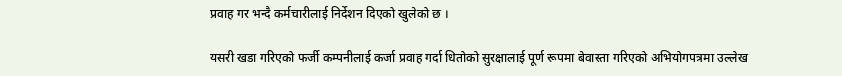प्रवाह गर भन्दै कर्मचारीलाई निर्देशन दिएको खुलेको छ ।

यसरी खडा गरिएको फर्जी कम्पनीलाई कर्जा प्रवाह गर्दा धितोको सुरक्षालाई पूर्ण रूपमा बेवास्ता गरिएको अभियोगपत्रमा उल्लेख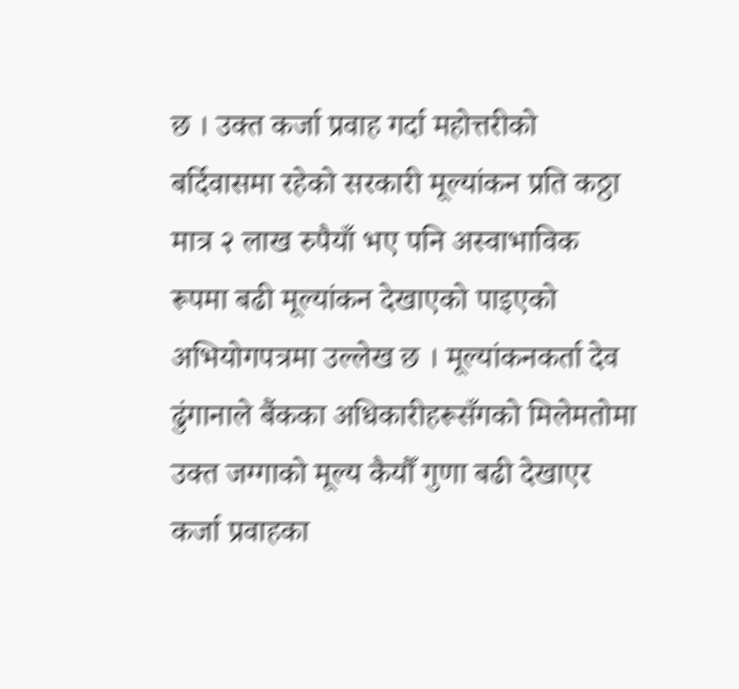छ । उक्त कर्जा प्रवाह गर्दा महोत्तरीको बर्दिवासमा रहेको सरकारी मूल्यांकन प्रति कठ्ठा मात्र २ लाख रुपैयाँ भए पनि अस्वाभाविक रूपमा बढी मूल्यांकन देखाएको पाइएको अभियोगपत्रमा उल्लेख छ । मूल्यांकनकर्ता देव ढुंगानाले बैंकका अधिकारीहरूसँगको मिलेमतोमा उक्त जग्गाको मूल्य कैयौँ गुणा बढी देखाएर कर्जा प्रवाहका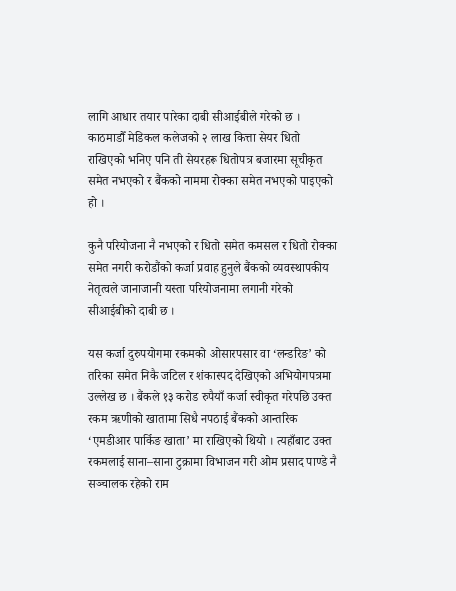लागि आधार तयार पारेका दाबी सीआईबीले गरेको छ । काठमाडौँ मेडिकल कलेजको २ लाख कित्ता सेयर धितो राखिएको भनिए पनि ती सेयरहरू धितोपत्र बजारमा सूचीकृत समेत नभएको र बैंकको नाममा रोक्का समेत नभएको पाइएको हो ।

कुनै परियोजना नै नभएको र धितो समेत कमसल र धितो रोक्का समेत नगरी करोडौंको कर्जा प्रवाह हुनुले बैंकको व्यवस्थापकीय नेतृत्वले जानाजानी यस्ता परियोजनामा लगानी गरेको सीआईबीको दाबी छ ।

यस कर्जा दुरुपयोगमा रकमको ओसारपसार वा ‘लन्डरिङ’ को तरिका समेत निकै जटिल र शंकास्पद देखिएको अभियोगपत्रमा उल्लेख छ । बैंकले १३ करोड रुपैयाँ कर्जा स्वीकृत गरेपछि उक्त रकम ऋणीको खातामा सिधै नपठाई बैंकको आन्तरिक ‘एमडीआर पार्किङ खाता’ मा राखिएको थियो । त्यहाँबाट उक्त रकमलाई साना–साना टुक्रामा विभाजन गरी ओम प्रसाद पाण्डे नै सञ्चालक रहेको राम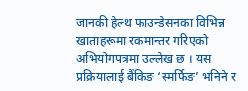जानकी हेल्थ फाउन्डेसनका विभिन्न खाताहरूमा रकमान्तर गरिएको अभियोगपत्रमा उल्लेख छ । यस प्रक्रियालाई बैंकिङ ‘स्मर्फिङ’ भनिने र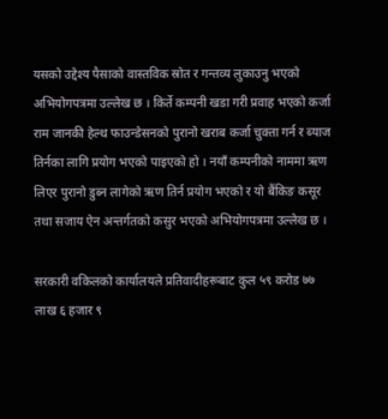यसको उद्देश्य पैसाको वास्तविक स्रोत र गन्तव्य लुकाउनु भएको अभियोगपत्रमा उल्लेख छ । किर्ते कम्पनी खडा गरी प्रवाह भएको कर्जा राम जानकी हेल्थ फाउन्डेसनको पुरानो खराब कर्जा चुक्ता गर्न र ब्याज तिर्नका लागि प्रयोग भएको पाइएको हो । नयाँ कम्पनीको नाममा ऋण लिएर पुरानो डुब्न लागेको ऋण तिर्न प्रयोग भएको र यो बैंकिङ कसूर तथा सजाय ऐन अन्तर्गतको कसुर भएको अभियोगपत्रमा उल्लेख छ ।

सरकारी वकिलको कार्यालयले प्रतिवादीहरूबाट कुल ५९ करोड ७७ लाख ६ हजार ९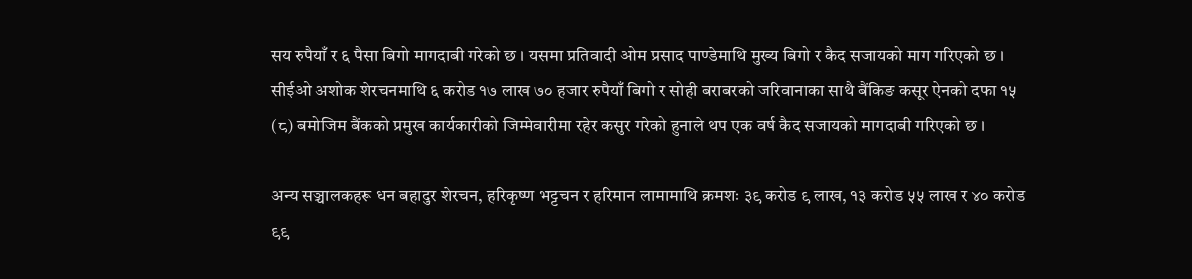सय रुपैयाँ र ६ पैसा बिगो मागदाबी गरेको छ । यसमा प्रतिवादी ओम प्रसाद पाण्डेमाथि मुख्य बिगो र कैद सजायको माग गरिएको छ । सीईओ अशोक शेरचनमाथि ६ करोड १७ लाख ७० हजार रुपैयाँ बिगो र सोही बराबरको जरिवानाका साथै बैंकिङ कसूर ऐनको दफा १५ (८) बमोजिम बैंकको प्रमुख कार्यकारीको जिम्मेवारीमा रहेर कसुर गरेको हुनाले थप एक वर्ष कैद सजायको मागदाबी गरिएको छ ।

अन्य सञ्चालकहरू धन बहादुर शेरचन, हरिकृष्ण भट्टचन र हरिमान लामामाथि क्रमशः ३९ करोड ९ लाख, १३ करोड ५५ लाख र ४० करोड ९९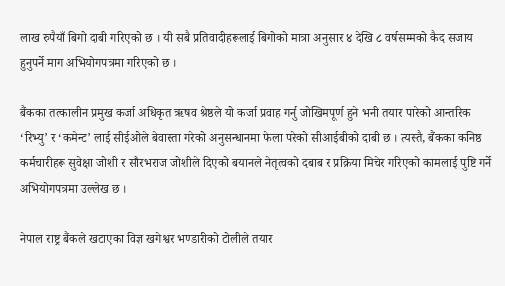लाख रुपैयाँ बिगो दाबी गरिएको छ । यी सबै प्रतिवादीहरूलाई बिगोको मात्रा अनुसार ४ देखि ८ वर्षसम्मको कैद सजाय हुनुपर्ने माग अभियोगपत्रमा गरिएको छ ।

बैंकका तत्कालीन प्रमुख कर्जा अधिकृत ऋषव श्रेष्ठले यो कर्जा प्रवाह गर्नु जोखिमपूर्ण हुने भनी तयार पारेको आन्तरिक ‘रिभ्यु’ र ‘कमेन्ट’ लाई सीईओले बेवास्ता गरेको अनुसन्धानमा फेला परेको सीआईबीको दाबी छ । त्यस्तै, बैंकका कनिष्ठ कर्मचारीहरू सुवेक्षा जोशी र सौरभराज जोशीले दिएको बयानले नेतृत्वको दबाब र प्रक्रिया मिचेर गरिएको कामलाई पुष्टि गर्ने अभियोगपत्रमा उल्लेख छ ।

नेपाल राष्ट्र बैंकले खटाएका विज्ञ खगेश्वर भण्डारीको टोलीले तयार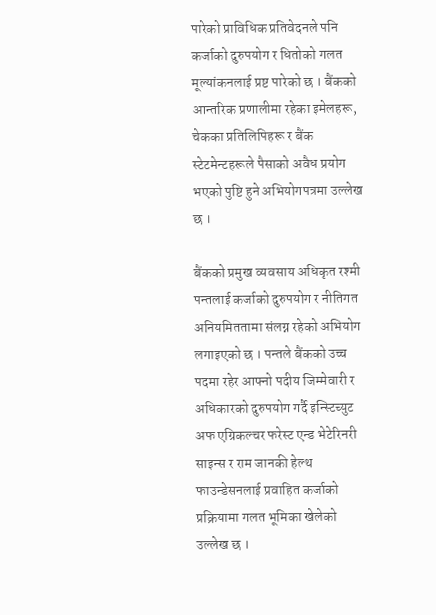पारेको प्राविधिक प्रतिवेदनले पनि कर्जाको दुरुपयोग र धितोको गलत मूल्यांकनलाई प्रष्ट पारेको छ । बैंकको आन्तरिक प्रणालीमा रहेका इमेलहरू, चेकका प्रतिलिपिहरू र बैंक स्टेटमेन्टहरूले पैसाको अवैध प्रयोग भएको पुष्टि हुने अभियोगपत्रमा उल्लेख छ ।

बैंकको प्रमुख व्यवसाय अधिकृत रश्मी पन्तलाई कर्जाको दुरुपयोग र नीतिगत अनियमिततामा संलग्न रहेको अभियोग लगाइएको छ । पन्तले बैंकको उच्च पदमा रहेर आफ्नो पदीय जिम्मेवारी र अधिकारको दुरुपयोग गर्दै इन्स्टिच्युट अफ एग्रिकल्चर फरेस्ट एन्ड भेटेरिनरी साइन्स र राम जानकी हेल्थ फाउन्डेसनलाई प्रवाहित कर्जाको प्रक्रियामा गलत भूमिका खेलेको उल्लेख छ ।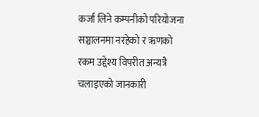कर्जा लिने कम्पनीको परियोजना सञ्चालनमा नरहेको र ऋणको रकम उद्देश्य विपरीत अन्यत्रै चलाइएको जानकारी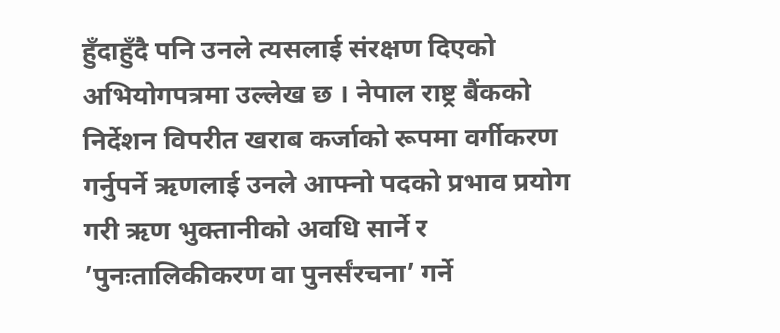हुँदाहुँदै पनि उनले त्यसलाई संरक्षण दिएको अभियोगपत्रमा उल्लेख छ । नेपाल राष्ट्र बैंकको निर्देशन विपरीत खराब कर्जाको रूपमा वर्गीकरण गर्नुपर्ने ऋणलाई उनले आफ्नो पदको प्रभाव प्रयोग गरी ऋण भुक्तानीको अवधि सार्ने र ’पुनःतालिकीकरण वा पुनर्संरचना’ गर्ने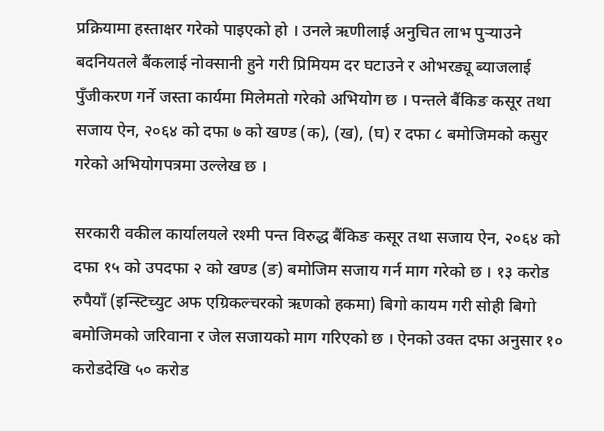प्रक्रियामा हस्ताक्षर गरेको पाइएको हो । उनले ऋणीलाई अनुचित लाभ पुर्‍याउने बदनियतले बैंकलाई नोक्सानी हुने गरी प्रिमियम दर घटाउने र ओभरड्यू ब्याजलाई पुँजीकरण गर्ने जस्ता कार्यमा मिलेमतो गरेको अभियोग छ । पन्तले बैंकिङ कसूर तथा सजाय ऐन, २०६४ को दफा ७ को खण्ड (क), (ख), (घ) र दफा ८ बमोजिमको कसुर गरेको अभियोगपत्रमा उल्लेख छ ।

सरकारी वकील कार्यालयले रश्मी पन्त विरुद्ध बैंकिङ कसूर तथा सजाय ऐन, २०६४ को दफा १५ को उपदफा २ को खण्ड (ङ) बमोजिम सजाय गर्न माग गरेको छ । १३ करोड रुपैयाँ (इन्स्टिच्युट अफ एग्रिकल्चरको ऋणको हकमा) बिगो कायम गरी सोही बिगो बमोजिमको जरिवाना र जेल सजायको माग गरिएको छ । ऐनको उक्त दफा अनुसार १० करोडदेखि ५० करोड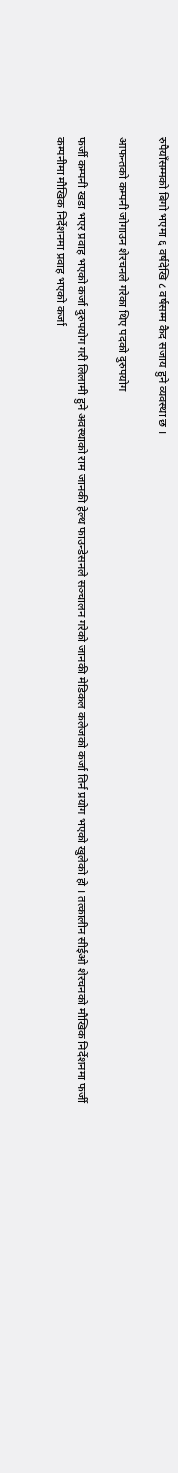रुपैयाँसम्मको बिगो भएमा ६ वर्षदेखि ८ वर्षसम्म कैद सजाय हुने व्यवस्था छ ।

आफन्तको कम्पनी जोगाउन शेरचनले गरेका थिए पदको दुरुपयोग

फर्जी कम्पनी खडा भएर प्रवाह भएको कर्जा दुरुपयोग गरी लिलामी हुने अवस्थाको राम जानकी हेल्थ फाउन्डेसनले सञ्चालन गरेको जानकी मेडिकल कलेजको कर्जा तिर्न प्रयोग भएको खुलेको हो । तत्कालीन सीईओ शेरचनको मौखिक निर्देशनमा फर्जी कम्पनीमा मौखिक निर्देशनमा प्रवाह भएको कर्जा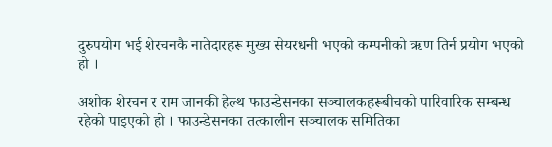दुरुपयोग भई शेरचनकै नातेदारहरू मुख्य सेयरधनी भएको कम्पनीको ऋण तिर्न प्रयोग भएको हो ।

अशोक शेरचन र राम जानकी हेल्थ फाउन्डेसनका सञ्चालकहरूबीचको पारिवारिक सम्बन्ध रहेको पाइएको हो । फाउन्डेसनका तत्कालीन सञ्चालक समितिका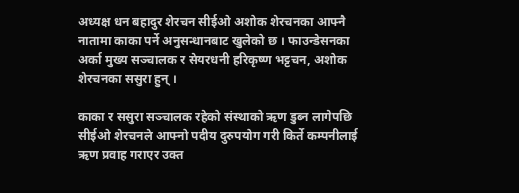अध्यक्ष धन बहादुर शेरचन सीईओ अशोक शेरचनका आफ्नै नातामा काका पर्ने अनुसन्धानबाट खुलेको छ । फाउन्डेसनका अर्का मुख्य सञ्चालक र सेयरधनी हरिकृष्ण भट्टचन, अशोक शेरचनका ससुरा हुन् ।

काका र ससुरा सञ्चालक रहेको संस्थाको ऋण डुब्न लागेपछि सीईओ शेरचनले आफ्नो पदीय दुरुपयोग गरी किर्ते कम्पनीलाई ऋण प्रवाह गराएर उक्त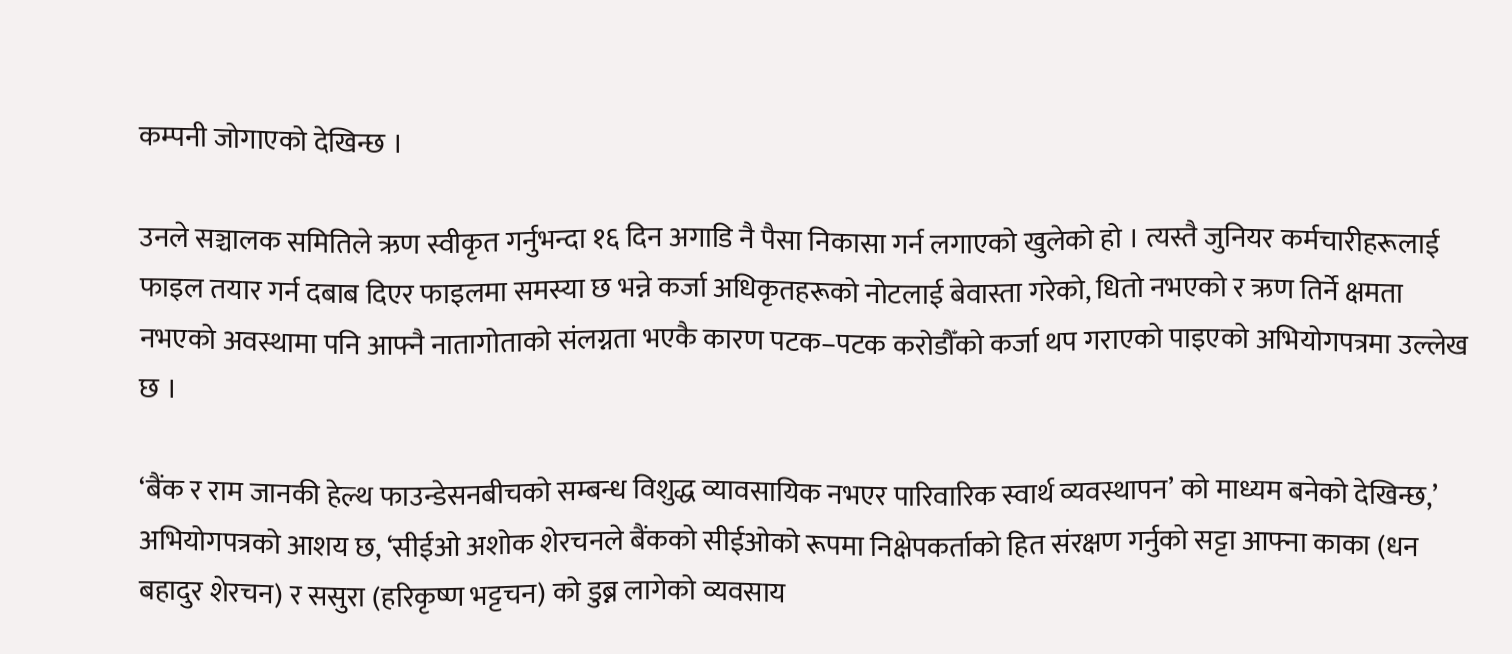कम्पनी जोगाएको देखिन्छ ।

उनले सञ्चालक समितिले ऋण स्वीकृत गर्नुभन्दा १६ दिन अगाडि नै पैसा निकासा गर्न लगाएको खुलेको हो । त्यस्तै जुनियर कर्मचारीहरूलाई फाइल तयार गर्न दबाब दिएर फाइलमा समस्या छ भन्ने कर्जा अधिकृतहरूको नोटलाई बेवास्ता गरेको, धितो नभएको र ऋण तिर्ने क्षमता नभएको अवस्थामा पनि आफ्नै नातागोताको संलग्नता भएकै कारण पटक–पटक करोडौँको कर्जा थप गराएको पाइएको अभियोगपत्रमा उल्लेख छ ।

‘बैंक र राम जानकी हेल्थ फाउन्डेसनबीचको सम्बन्ध विशुद्ध व्यावसायिक नभएर पारिवारिक स्वार्थ व्यवस्थापन’ को माध्यम बनेको देखिन्छ,’ अभियोगपत्रको आशय छ, ‘सीईओ अशोक शेरचनले बैंकको सीईओको रूपमा निक्षेपकर्ताको हित संरक्षण गर्नुको सट्टा आफ्ना काका (धन बहादुर शेरचन) र ससुरा (हरिकृष्ण भट्टचन) को डुब्न लागेको व्यवसाय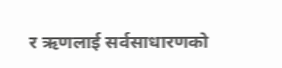र ऋणलाई सर्वसाधारणको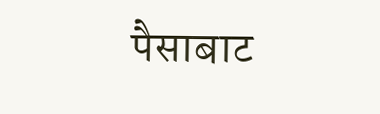पैसाबाट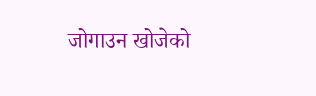जोगाउन खोजेको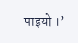पाइयो ।’